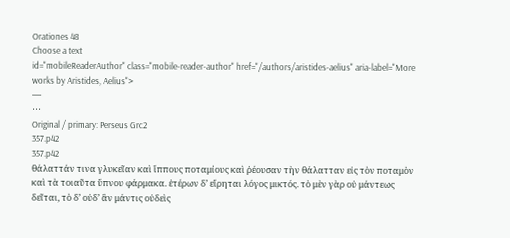Orationes 48
Choose a text
id="mobileReaderAuthor" class="mobile-reader-author" href="/authors/aristides-aelius" aria-label="More works by Aristides, Aelius">
—
⋯
Original / primary: Perseus Grc2
357.p42
357.p42
θάλαττάν τινα γλυκεῖαν καὶ ἵππους ποταμίους καὶ ῥέουσαν τὴν θάλατταν εἰς τὸν ποταμὸν καὶ τὰ τοιαῦτα ὕπνου φάρμακα. ἑτέρων δʼ εἴρηται λόγος μικτός. τὸ μὲν γὰρ οὐ μάντεως δεῖται, τὸ δʼ οὐδʼ ἂν μάντις οὐδεὶς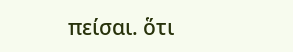πείσαι. ὅτι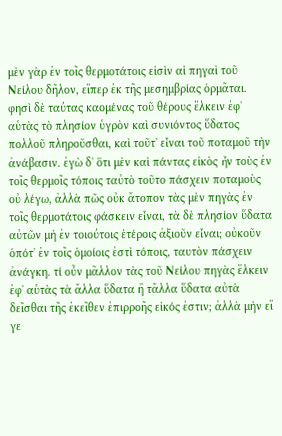μὲν γὰρ ἐν τοῖς θερμοτάτοις εἰσὶν αἱ πηγαὶ τοῦ Νείλου δῆλον, εἴπερ ἐκ τῆς μεσημβρίας ὁρμᾶται. φησὶ δὲ ταύτας καομένας τοῦ θέρους ἕλκειν ἐφʼ αὑτὰς τὸ πλησίον ὑγρὸν καὶ συνιόντος ὕδατος πολλοῦ πληροῦσθαι, καὶ τοῦτʼ εἶναι τοῦ ποταμοῦ τὴν ἀνάβασιν. ἐγὼ δʼ ὅτι μὲν καὶ πάντας εἰκὸς ἦν τοὺς ἐν τοῖς θερμοῖς τόποις ταὐτὸ τοῦτο πάσχειν ποταμοὺς οὐ λέγω, ἀλλὰ πῶς οὐκ ἄτοπον τὰς μὲν πηγὰς ἐν τοῖς θερμοτάτοις φάσκειν εἶναι, τὰ δὲ πλησίον ὕδατα αὐτῶν μὴ ἐν τοιούτοις ἑτέροις ἀξιοῦν εἶναι; οὐκοῦν ὁπότʼ ἐν τοῖς ὁμοίοις ἐστὶ τόποις, ταυτὸν πάσχειν ἀνάγκη. τί οὖν μᾶλλον τὰς τοῦ Νείλου πηγὰς ἕλκειν ἐφʼ αὑτὰς τὰ ἄλλα ὕδατα ἢ τἄλλα ὕδατα αὐτὰ δεῖσθαι τῆς ἐκεῖθεν ἐπιρροῆς εἰκός ἐστιν; ἀλλὰ μὴν εἴ γε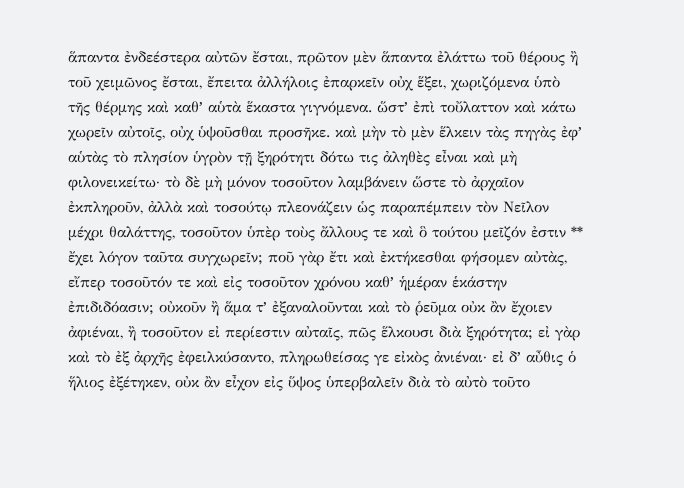ἅπαντα ἐνδεέστερα αὐτῶν ἔσται, πρῶτον μὲν ἅπαντα ἐλάττω τοῦ θέρους ἢ τοῦ χειμῶνος ἔσται, ἔπειτα ἀλλήλοις ἐπαρκεῖν οὐχ ἕξει, χωριζόμενα ὑπὸ τῆς θέρμης καὶ καθʼ αὑτὰ ἕκαστα γιγνόμενα. ὥστʼ ἐπὶ τοὔλαττον καὶ κάτω χωρεῖν αὐτοῖς, οὐχ ὑψοῦσθαι προσῆκε. καὶ μὴν τὸ μὲν ἕλκειν τὰς πηγὰς ἐφʼ αὑτὰς τὸ πλησίον ὑγρὸν τῇ ξηρότητι δότω τις ἀληθὲς εἶναι καὶ μὴ φιλονεικείτω· τὸ δὲ μὴ μόνον τοσοῦτον λαμβάνειν ὥστε τὸ ἀρχαῖον ἐκπληροῦν, ἀλλὰ καὶ τοσούτῳ πλεονάζειν ὡς παραπέμπειν τὸν Νεῖλον μέχρι θαλάττης, τοσοῦτον ὑπὲρ τοὺς ἄλλους τε καὶ ὃ τούτου μεῖζόν ἐστιν ** ἔχει λόγον ταῦτα συγχωρεῖν; ποῦ γὰρ ἔτι καὶ ἐκτήκεσθαι φήσομεν αὐτὰς, εἴπερ τοσοῦτόν τε καὶ εἰς τοσοῦτον χρόνου καθʼ ἡμέραν ἑκάστην ἐπιδιδόασιν; οὐκοῦν ἢ ἅμα τʼ ἐξαναλοῦνται καὶ τὸ ῥεῦμα οὐκ ἂν ἔχοιεν ἀφιέναι, ἢ τοσοῦτον εἰ περίεστιν αὐταῖς, πῶς ἕλκουσι διὰ ξηρότητα; εἰ γὰρ καὶ τὸ ἐξ ἀρχῆς ἐφειλκύσαντο, πληρωθείσας γε εἰκὸς ἀνιέναι· εἰ δʼ αὖθις ὁ ἥλιος ἐξέτηκεν, οὐκ ἂν εἶχον εἰς ὕψος ὑπερβαλεῖν διὰ τὸ αὐτὸ τοῦτο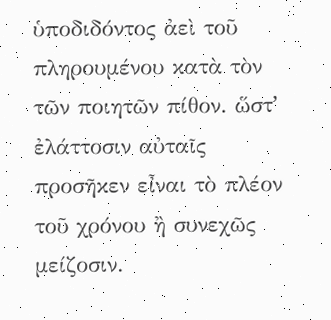ὑποδιδόντος ἀεὶ τοῦ πληρουμένου κατὰ τὸν τῶν ποιητῶν πίθον. ὥστʼ ἐλάττοσιν αὐταῖς προσῆκεν εἶναι τὸ πλέον τοῦ χρόνου ἢ συνεχῶς μείζοσιν.